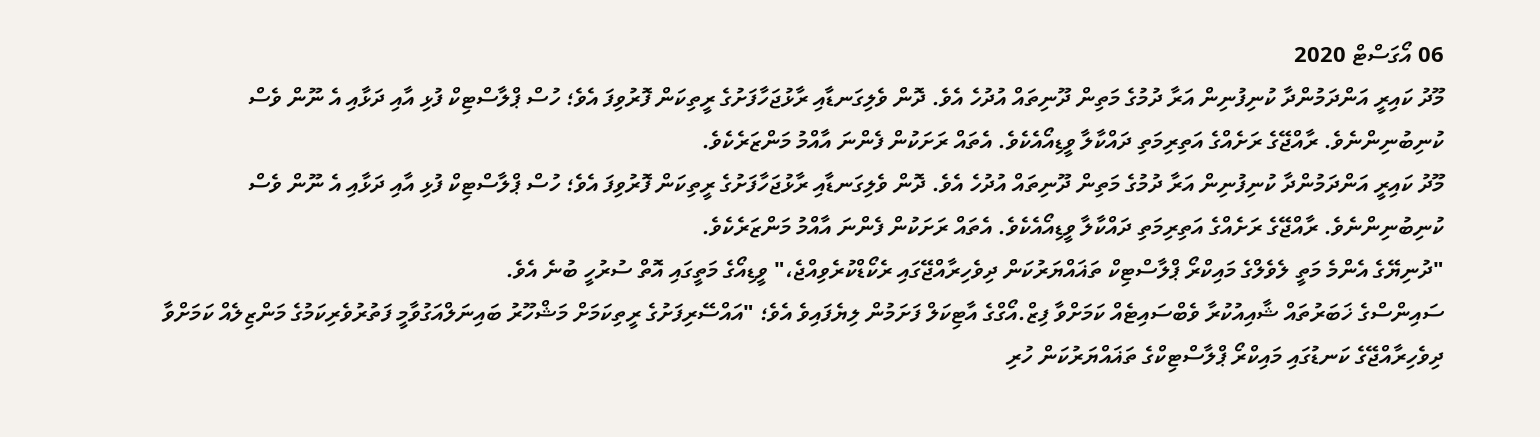06 އޯގަސްޓް 2020
މޫދު ކައިރީ އަންދަމުންދާ ކުނިފުނިން އަރާ ދުމުގެ މަތިން ދޫނިތައް އުދުހެ އެވެ. ދޮން ވެލިގަނޑާއި ރާޅުޖަހާފަށުގެ ރީތިކަން ފޮރުވިފަ އެވެ؛ ހުސް ޕްލާސްޓިކް ފުޅި އާއި ދަޅާއި އެ ނޫން ވެސް ކުނިބުނިންނެވެ. ރާއްޖޭގެ ރަށެއްގެ އަތިރިމަތި ދައްކާލާ ވީޑިއޯއެކެވެ. އެތައް ރަށަކުން ފެންނަ އާއްމު މަންޒަރެކެވެ.
މޫދު ކައިރީ އަންދަމުންދާ ކުނިފުނިން އަރާ ދުމުގެ މަތިން ދޫނިތައް އުދުހެ އެވެ. ދޮން ވެލިގަނޑާއި ރާޅުޖަހާފަށުގެ ރީތިކަން ފޮރުވިފަ އެވެ؛ ހުސް ޕްލާސްޓިކް ފުޅި އާއި ދަޅާއި އެ ނޫން ވެސް ކުނިބުނިންނެވެ. ރާއްޖޭގެ ރަށެއްގެ އަތިރިމަތި ދައްކާލާ ވީޑިއޯއެކެވެ. އެތައް ރަށަކުން ފެންނަ އާއްމު މަންޒަރެކެވެ.
"ދުނިޔޭގެ އެންމެ މަތީ ލެވެލްގެ މައިކްރޯ ޕްލާސްޓިކް ތަޣައްޔަރުކަން ދިވެހިރާއްޖޭގައި ރެކޯޑްކުރެވިއްޖެ،" ވީޑިއޯގެ މަތީގައި އޮތް ސުރުހީ ބުނެ އެވެ.
ސައިންސްގެ ޚަބަރުތައް ޝާއިއުކުރާ ވެބްސައިޓެއް ކަމަށްވާ ފިޒް.އޯގްގެ އާޓިކަލް ފަށަމުން ލިޔެފައިވެ އެވެ؛ "އައްސޭރިފަށުގެ ރީތިކަމަށް މަޝްހޫރު ބައިނަލްއަގުވާމީ ފަތުރުވެރިކަމުގެ މަންޒިލެއް ކަމަށްވާ ދިވެހިރާއްޖޭގެ ކަނޑުގައި މައިކްރޯ ޕްލާސްޓިކްގެ ތަޣައްޔަރުކަން ހުރި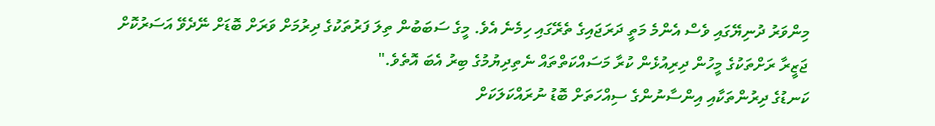މިންވަރު ދުނިޔޭގައި ވެސް އެންމެ މަތީ ދަރަޖައިގެ ތެރޭގައި ހިމެނެ އެވެ. މީގެ ސަބަބުން ތިލަ ފަރުތަކުގެ ދިރުމަށް ވަރަށް ބޮޑަށް ނޭދެވޭ އަސަރުކޮށް ޖަޒީރާ ރަށްތަކުގެ މީހުން ދިރިއުޅެން ކުރާ މަސައްކަތްތައް ނެތިދިޔުމުގެ ބިރު އެބަ އޮތެވެ."
ކަނޑުގެ ދިރުންތަކާއި އިންސާނުންގެ ސިއްހަތަށް ބޮޑު ނުރައްކަލަކަށް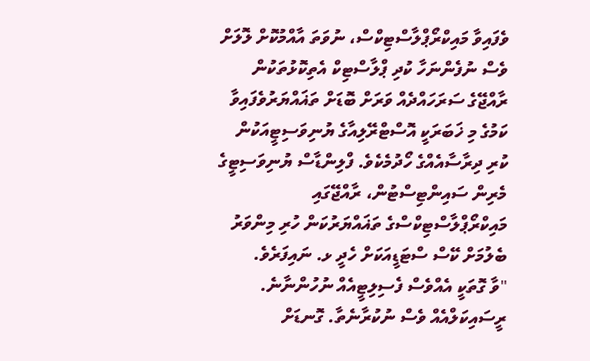ވެފައިވާ މައިކްރޯޕްލާސްޓިކްސް، ނުވަތަ އާއްމުކޮށް ލޮލަށް ވެސް ނުފެންނަހާ ކުދި ޕްލާސްޓިކް އެތިކޮޅުތަކުން ރާއްޖޭގެ ސަރަހައްދެއް ވަރަށް ބޮޑަށް ތަޣައްޔަރުވެފައިވާ ކަމުގެ މި ޚަބަރަކީ އޮސްޓްރޭލިއާގެ ޔުނިވަސިޓީއަކުން ކުރި ދިރާސާއެއްގެ ހޯދުމެކެވެ. ފްލިންޑާސް ޔުނިވަސިޓީގެ މެރިން ސައިންޓިސްޓުން، ރާއްޖޭގައި މައިކްރޯޕްލާސްޓިކްސްގެ ތަޣައްޔަރުކަން ހުރި މިންވަރު ބެލުމަށް ކޭސް ސްޓަޑީއަކަށް ހެދީ ޅ. ނައިފަރެވެ.
"ވާ ގޮތަކީ އެއްވެސް ފެސިލިޓީއެއް ނުހުންނާނެ. ރީސައިކަލްއެއް ވެސް ނުކުރާނެތާ. ގޮނޑަށް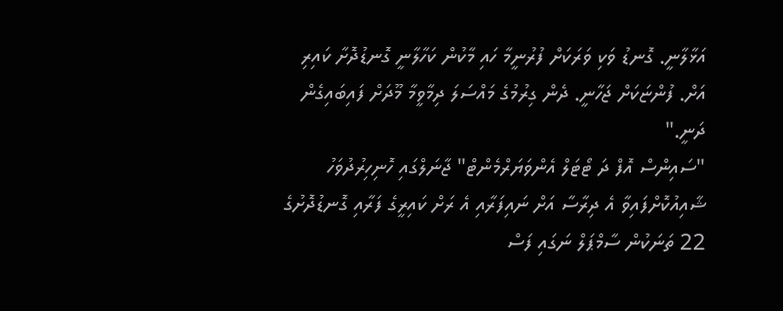އަޅާލާނީ. ގޮނޑު ވަކި ވަރަކަށް ފުރުނީމާ ހައި މާކުން ކަހާލާނީ ގޮނޑުދޮށާ ކައިރި އަށް. ފުންޏަކަށް ޖަހާނީ. ދެން ގިރުމުގެ މައްސަލަ ދިމާވީމާ މޫދަށް ފައިބައިގެން ދަނީ."
"ސައިންސް އޮފް ދަ ޓޯޓަލް އެންވަޔަރްމެންޓް" ޖާނަލްގައި ހޮނިހިރުދުވަހު ޝާއިއުކޮށްފައިވާ އެ ދިރާސާ އަށް ނައިފަރާއި އެ ރަށް ކައިރީގެ ފަރާއި ގޮނޑުދޮށުގެ 22 ތަނަކުން ސާމްޕަލް ނަގައި ފަސް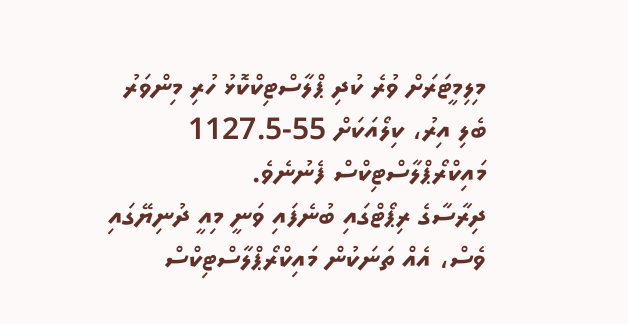މިލިމީޓަރަށް ވުރެ ކުދި ޕްލާސްޓިކްކޮޅު ހުރި މިންވަރު ބެލި އިރު، ކިލޯއަކަށް 55-1127.5 މައިކްރޯޕްލާސްޓިކްސް ފެނުނެވެ.
ދިރާސާގެ ރިޕޯޓްގައި ބުނެފައި ވަނީ މިއީ ދުނިޔޭގައި ވެސް، އެއް ތަނަކުން މައިކްރޯޕްލާސްޓިކްސް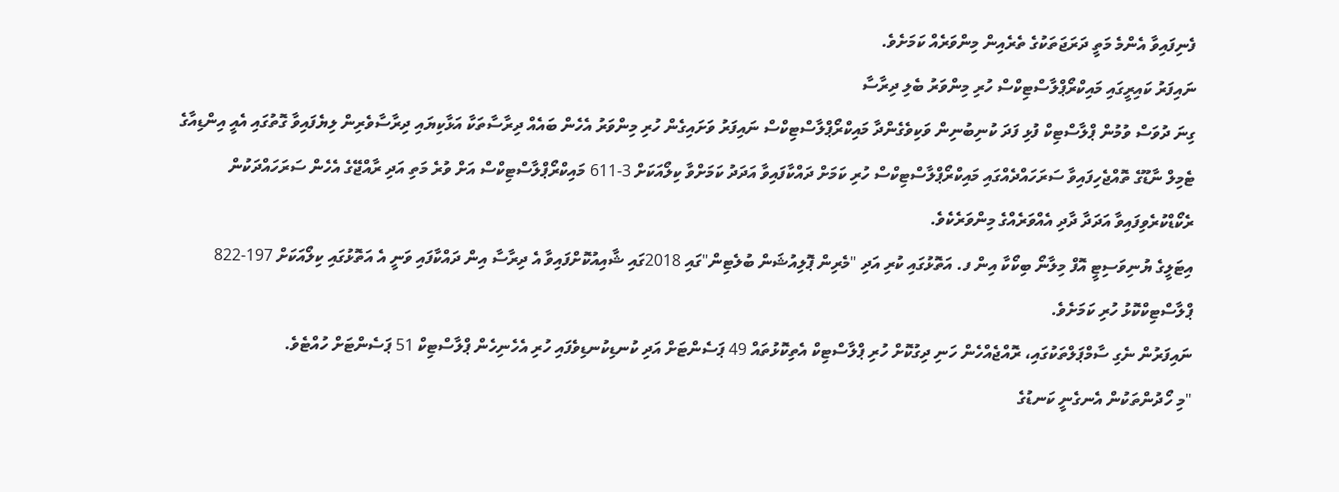ފެނިފައިވާ އެންމެ މަތީ ދަރަޖަތަކުގެ ތެރެއިން މިންވަރެއް ކަމަށެވެ.
ނައިފަރު ކައިރީގައި މައިކްރޯޕްލާސްޓިކްސް ހުރި މިންވަރު ބެލި ދިރާސާ
ގިނަ ދުވަސް ވުމުން ޕްލާސްޓިކް ފުޅި ފަދަ ކުނިބުނިން ވަކިވެގެންދާ މައިކްރޯޕްލާސްޓިކްސް ނައިފަރު ވަށައިގެން ހުރި މިންވަރު އެހެން ބައެއް ދިރާސާތަކާ އަޅާކިޔައި ދިރާސާވެރިން ލިޔެފައިވާ ގޮތުގައި އެއީ އިންޑިއާގެ ޓެމިލް ނާޑޫގެ ތޮއްޖެހިފައިވާ ސަރަހައްދެއްގައި މައިކްރޯޕްލާސްޓިކްސް ހުރި ކަމަށް ދައްކާފައިވާ އަދަދު ކަމަށްވާ ކިލޯއަކަށް 3-611 މައިކްރޯޕްލާސްޓިކްސް އަށް ވުރެ މަތި އަދި ރާއްޖޭގެ އެހެން ސަރަހައްދަކުން ރެކޯޑްކުރެވިފައިވާ އަދަދާ ދާދި އެއްވަރެއްގެ މިންވަރެކެވެ.
އިޓަލީގެ ޔުނިވަސިޓީ އޮފް މިލާނޯ ބިކޯކާ އިން ފ. އަތޮޅުގައި ކުރި އަދި "މެރިން ޕޮލިއުޝަން ބުލެޓިން"ގައި 2018ގައި ޝާއިއުކޮށްފައިވާ އެ ދިރާސާ އިން ދައްކާފައި ވަނީ އެ އަތޮޅުގައި ކިލޯއަކަށް 197-822 ޕްލާސްޓިކްކޮޅު ހުރި ކަމަށެވެ.
ނައިފަރުން ނެގި ސާމްޕަލްތަކުގައި، ރޮއްޖެއްހެން ހަނި ދިގުކޮށް ހުރި ޕްލާސްޓިކް އެތިކޮޅުތައް 49 ޕަސެންޓަށް އަދި ކުނޑިކުނޑިވެފައި ހުރި އެހެނިހެން ޕްލާސްޓިކް 51 ޕަސެންޓަށް ހުއްޓެވެ.
"މި ހޯދުންތަކުން އެނގެނީ ކަނޑުގެ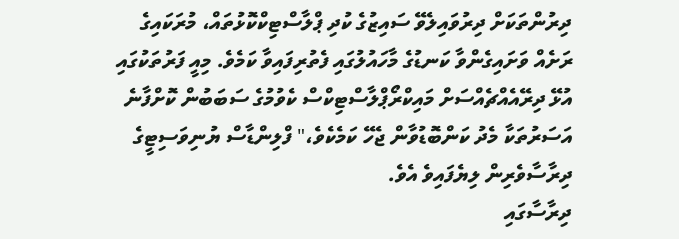ދިރުންތަކަށް ދިރުވައިލެވޭ ސައިޒުގެ ކުދި ޕްލާސްޓިކްކޮޅުތައް، މުރަކައިގެ ރަށެއް ވަށައިގެންވާ ކަނޑުގެ މާހައުލުގައި ފެތުރިފައިވާ ކަމެވެ. މިއީ ފަރުތަކުގައި އުޅޭ ދިރޭއެއްޗެއްސަށް މައިކްރޯޕްލާސްޓިކްސް ކެވުމުގެ ސަބަބުން ކޮށްފާނެ އަސަރުތަކާ މެދު ކަންބޮޑުވާން ޖެހޭ ކަމެކެވެ،" ފްލިންޑާސް ޔުނިވަސިޓީގެ ދިރާސާވެރިން ލިޔެފައިވެ އެވެ.
ދިރާސާގައި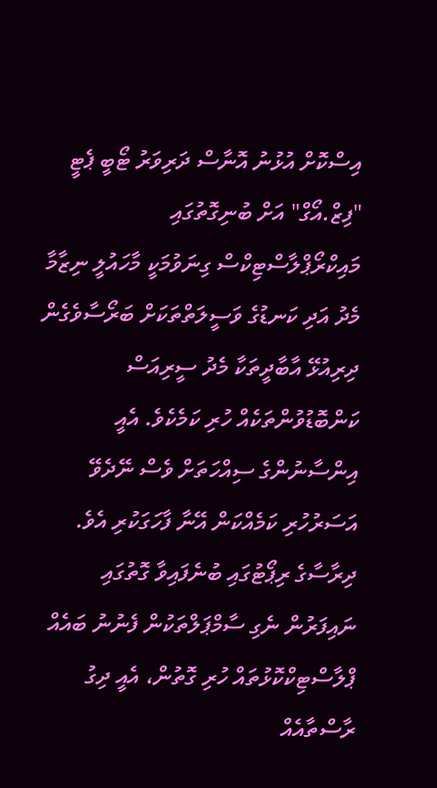އިސްކޮށް އުޅުނު އޮނާސް ދަރިވަރު ޓޯބީ ޕެޓީ "ފިޒް.އޯގް" އަށް ބުނިގޮތުގައި މައިކްރޯޕްލާސްޓިކްސް ގިނަވުމަކީ މާހައުލީ ނިޒާމާ މެދު އަދި ކަނޑުގެ ވަސީލަތްތަކަށް ބަރޯސާވެގެން ދިރިއުޅޭ އާބާދީތަކާ މެދު ސީރިއަސް ކަންބޮޑުވުންތަކެއް ހުރި ކަމެކެވެ. އެއީ އިންސާނުންގެ ސިއްހަތަށް ވެސް ނޭދެވޭ އަސަރުހުރި ކަމެއްކަން އޭނާ ފާހަގަކުރި އެވެ.
ދިރާސާގެ ރިޕޯޓުގައި ބުނެފައިވާ ގޮތުގައި ނައިފަރުން ނެގި ސާމްޕަލްތަކުން ފެނުނު ބައެއް ޕްލާސްޓިކްކޮޅުތައް ހުރި ގޮތުން، އެއީ ދިގު ރާސްތާއެއް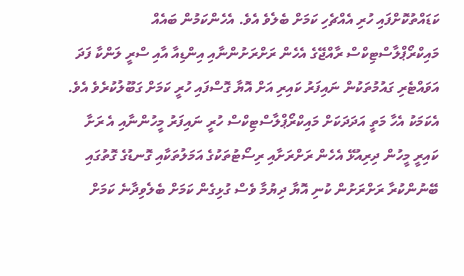ކަޑައްތުކޮށްފައި ހުރި އެއްޗެހި ކަމަށް ބެލެވެ އެވެ. އެހެންކަމުން ބައެއް މައިކްރޯޕްލާސްޓިކްސް ރާއްޖޭގެ އެހެން ރަށްރަށުންނާއި އިންޑިއާ އާއި ސްރީ ލަންކާ ފަދަ އަވައްޓެރި ގައުމުތަކުން ނައިފަރު ކައިރި އަށް އޮޔާ ގޮސްފައި ހުރީ ކަމަށް ގަބޫލުކުރެވެ އެވެ.
އެކަމަކު އެހާ މަތީ އަދަދަކަށް މައިކްރޯޕްލާސްޓިކްސް ހުރީ ނައިފަރު މީހުންނާއި އެ ރަށާ ކައިރީ މީހުން ދިރިއުޅޭ އެހެން ރަށްރަށާއި ރިސޯޓުތަކުގެ އަމަލުތަކާއި ގޮނޑުގެ ގޮތުގައި ބޭނުންކުރާ ރަށްރަށުން ކުނި އޮޔާ ދިޔުމާ ވެސް ގުޅިގެން ކަމަށް ބެލެވިދާނެ ކަމަށް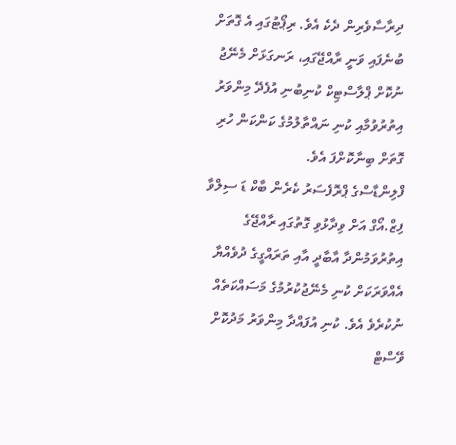ދިރާސާވެރިން ދެކެ އެވެ. ރިޕޯޓުގައި އެ ގޮތަށް ބުނެފައި ވަނީ ރާއްޖޭގައި، ރަނގަޅަށް މެނޭޖު ނުކޮށް ޕްލާސްޓިކް ކުނިބުނި އުފެދޭ މިންވަރު އިތުރުވުމާއި ކުނި ނައްތާލުމުގެ ކަންކަން ހުރި ގޮތަށް ބިނާކޮށްފަ އެވެ.
ފްލިންޑާސްގެ ޕްރޮފެސަރު ކެރެން ބާކް ޑަ ސިލްވާ ފިޒް.އޯގް އަށް ވިދާޅުވި ގޮތުގައި ރާއްޖޭގެ އިތުރުވަމުންދާ އާބާދީ އާއި ތަރައްގީގެ ދުވެއްޔާ އެއްވަރަކަށް ކުނި މެނޭޖުކުރުމުގެ މަސައްކަތެއް ނުކުރެވެ އެވެ. ކުނި އުފައްދާ މިންވަރު މަދުކޮށް ވޭސްޓް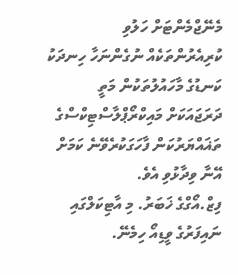މެނޭޖްމެންޓަށް ހަލުވި ކުރިއެރުންތަކެއް ނުގެންނަހާ ހިނދަކު ކަނޑުގެ މާހައުލުތަކުން މަތީ ދަރަޖައަކަށް މައިކްރޯޕްލާސްޓިކްސްގެ ތަޣައްޔަރުކަން ފާހަގަކުރެވޭނެ ކަމަށް އޭނާ ވިދާޅުވި އެވެ.
ފިޒް.އޯގްގެ ޚަބަރު. މި އާޓިކަލްގައި ނައިފަރުގެ ވީޑިއޯ ހިމެނޭ.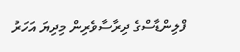ފްލިންޑާސްގެ ދިރާސާވެރިން މިދިޔަ އަހަރު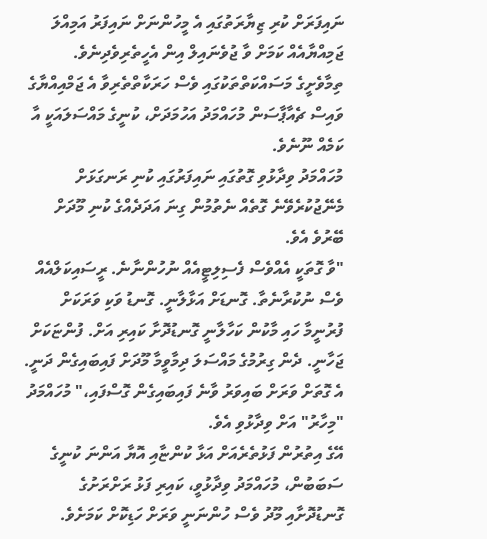ނައިފަރަށް ކުރި ޒިޔާރަތުގައި އެ މީހުންނަށް ނައިފަރު އަމިއްލަ ޖަމިއްޔާއެއް ކަމަށް ވާ ޖުވެނައިލް އިން އެހީތެރިވެދިނެވެ. ތިމާވެށީގެ މަސައްކަތްތަކުގައި ވެސް ހަރަކާތްތެރިވާ އެ ޖަމްއިއްޔާގެ ވައިސް ޗެއާޕާސަން މުހައްމަދު އަހުމަދަށް، ކުނީގެ މައްސަލައަކީ އާ ކަމެއް ނޫނެވެ.
މުހައްމަދު ވިދާޅުވި ގޮތުގައި ނައިފަރުގައި ކުނި ރަނގަޅަށް މެނޭޖުކުރެވޭނެ ގޮތެއް ނެތުމުން ގިނަ އަދަދެއްގެ ކުނި މޫދަށް ބޭރުވެ އެވެ.
"ވާ ގޮތަކީ އެއްވެސް ފެސިލިޓީއެއް ނުހުންނާނެ. ރީސައިކަލްއެއް ވެސް ނުކުރާނެތާ. ގޮނޑަށް އަޅާލާނީ. ގޮނޑު ވަކި ވަރަކަށް ފުރުނީމާ ހައި މާކުން ކަހާލާނީ ގޮނޑުދޮށާ ކައިރި އަށް. ފުންޏަކަށް ޖަހާނީ. ދެން ގިރުމުގެ މައްސަލަ ދިމާވީމާ މޫދަށް ފައިބައިގެން ދަނީ. އެ ގޮތަށް ވަރަށް ބައިވަރު ވާނެ ފައިބައިގެން ގޮސްފައި،" މުހައްމަދު "މިހާރު" އަށް ވިދާޅުވި އެވެ.
އޭގެ އިތުރުން ފަޅުތެރެއަށް އަޅާ ކުންޏާއި އޮޔާ އަންނަ ކުނީގެ ސަބަބުން، މުހައްމަދު ވިދާޅުވީ، ކައިރި ފަޅު ރަށްރަށުގެ ގޮނޑުދޮށާއި މޫދު ވެސް ހުންނަނީ ވަރަށް ހަޑިކޮށް ކަމަށެވެ.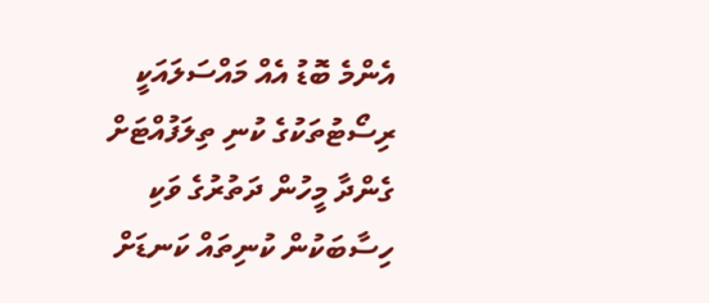އެންމެ ބޮޑު އެއް މައްސަލައަކީ ރިސޯޓުތަކުގެ ކުނި ތިލަފުއްޓަށް ގެންދާ މީހުން ދަތުރުގެ ވަކި ހިސާބަކުން ކުނިތައް ކަނޑަށް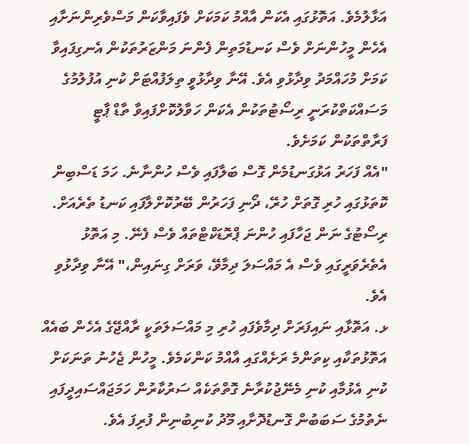އަޅާލުމެވެ. އަތޮޅުގައި އެކަން އާއްމު ކަމަކަށް ވެފައިވާކަން މަސްވެރިންނަށާއި އެހެން މީހުންނަށް ވެސް ކަނޑުމަތިން ފެންނަ މަންޒަރުތަކުން އެނގިފައިވާ ކަމަށް މުހައްމަދު ވިދާޅުވި އެވެ. އޭނާ ވިދާޅުވީ ތިލަފުއްޓަށް ކުނި އުފުލުމުގެ މަސައްކަތްކުރަނީ ރިސޯޓުތަކުން އެކަން ހަވާލުކޮށްފައިވާ ތާޑް ޕާޓީ ފަރާތްތަކުން ކަމަށެވެ.
"އެއް ފަހަރު އަޅުގަނޑުމެން ގޮސް ބަލާފައި ވެސް ހުންނާނެ. ހަމަ ޑަސްބިން ކޮތަޅުގައި ހުރި ގޮތަށް ހުރޭ، ދޯނި ފަހަރުން ބޭރުކޮށްލާފައި ކަނޑު ތެރެއަށް. ރިސޯޓުގެ ނަން ޖަހާފައި ހުންނަ ޕްރޮޑަކްޓްތައް ވެސް ފެނޭ. މި އަތޮޅު އެތެރެވަރީގައި ވެސް އެ މައްސަލަ ދިމާވޭ، ވަރަށް ގިނައިން،" އޭނާ ވިދާޅުވި އެވެ.
ޅ. އަތޮޅާއި ނައިފަރަށް ދިމާވެފައި ހުރި މި މައްސަލަތަކީ ރާއްޖޭގެ އެހެން ބައެއް އަތޮޅުތަކާއި ކިތަންމެ ރަށެއްގައި އާއްމު ކަންކަމެވެ. މީހުން ޖެހުނު ތަނަކަށް ކުނި އެޅުމާއި ކުނި މެނޭޖުކުރާނެ ގޮތްތަކެއް ސަރުކާރުން ހަމަޖައްސައިދީފައި ނެތުމުގެ ސަބަބުން ގޮނޑުދޮށާއި މޫދު ކުނިބުނިން ފުރިފަ އެވެ.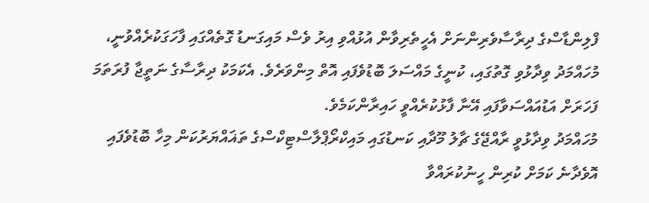ފްލިންޑާސްގެ ދިރާސާވެރިންނަށް އެހީތެރިވާން އުޅުއްވި އިރު ވެސް މައިގަނޑު ގޮތެއްގައި ފާހަގަކުރެއްވުނީ، މުހައްމަދު ވިދާޅުވި ގޮތުގައި، ކުނީގެ މައްސަލަ ބޮޑުވެފައި އޮތް މިންވަރެވެ. އެކަމަކު ދިރާސާގެ ނަތީޖާ ފުރަތަމަ ފަހަރަށް އަޑުއައްސަވާފައި އޭނާ ފާޅުކުރެއްވީ ހައިރާންކަމެވެ.
މުހައްމަދު ވިދާޅުވީ ރާއްޖޭގެ ޗާލު މޫދާއި ކަނޑުގައި މައިކްރޯޕްލާސްޓިކްސްގެ ތަޣައްޔަރުކަން މިހާ ބޮޑުވެފައި އޮވެދާނެ ކަމަށް ކުރިން ހީނުކުރައްވާ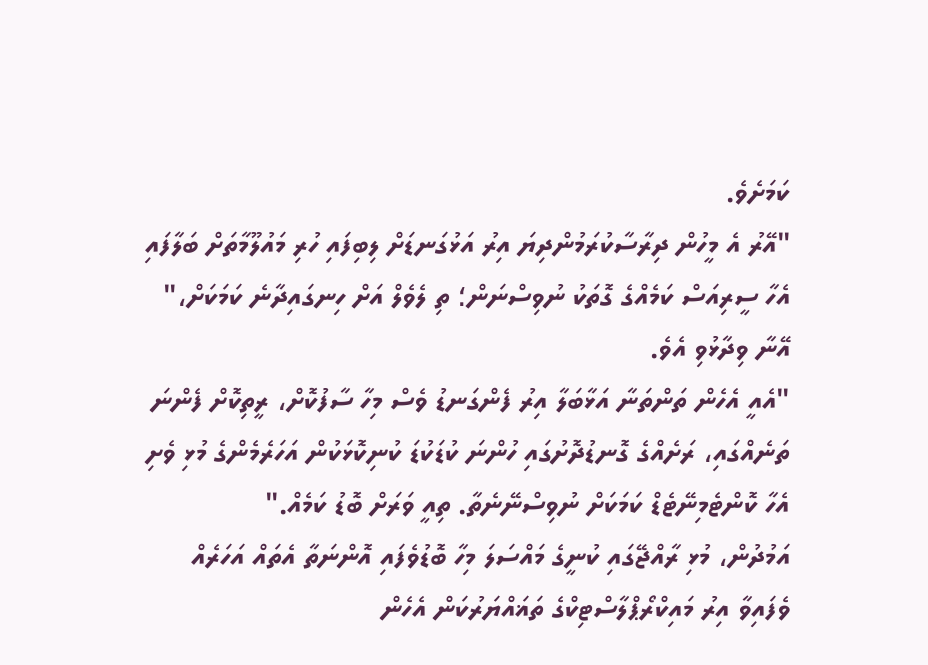ކަމަށެވެ.
"އޭރު އެ މީހުން ދިރާސާކުރަމުންދިޔަ އިރު އަޅުގަނޑަށް ލިބިފައި ހުރި މައުލޫމާތަށް ބަލާފައި އެހާ ސީރިއަސް ކަމެއްގެ ގޮތަކު ނުވިސްނަން؛ ތި ލެވެލް އަށް ހިނގައިދާނެ ކަމަކަށް،" އޭނާ ވިދާޅުވި އެވެ.
"އެއީ އެހެން ތަންތަނާ އަޅާބަލާ އިރު ފެންގަނޑު ވެސް މިހާ ސާފުކޮށް، ރީތިކޮށް ފެންނަ ތަނެއްގައި، ރަށެއްގެ ގޮނޑުދޮށުގައި ހުންނަ ކުޑަކުޑަ ކުނިކޮޅަކުން އަހަރެމެންގެ މުޅި ވެށި އެހާ ކޮންޓެމިނޭޓެޑް ކަމަކަށް ނުވިސްނޭނެތާ. ތިއީ ވަރަށް ބޮޑު ކަމެއް."
އަމުދުން، މުޅި ރާއްޖޭގައި ކުނީގެ މައްސަލަ މިހާ ބޮޑުވެފައި އޮންނަތާ އެތައް އަހަރެއް ވެފައިވާ އިރު މައިކްރޯޕްލާސްޓިކްގެ ތަޣައްޔަރުކަން އެހެން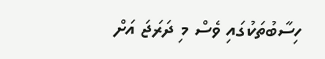ހިސާބުތަކުގައި ވެސް މި ދަރަޖަ އަށް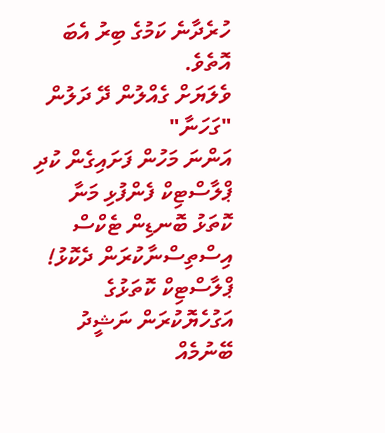ހުރެދާނެ ކަމުގެ ބިރު އެބަ އޮތެވެ.
ވެލަޔަށް ގެއްލުން ދޭ ދަލުން "ގަހަނާ"
އަންނަ މަހުން ފަށައިގެން ކުދި ޕްލާސްޓިކް ފެންފުޅި މަނާ
ކޮތަޅު ބޮނޑިން ޓެކްސް އިސްތިސްނާކުރަން ދެކޮޅު!
ޕްލާސްޓިކް ކޮތަޅުގެ އަގުހެޔޮކުރަން ނަޝީދު ބޭނުމެއް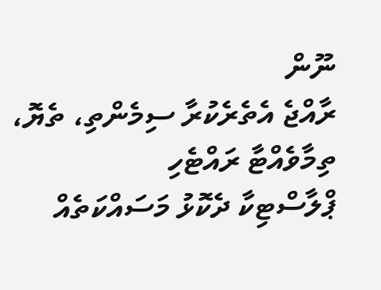ނޫން
ރާއްޖެ އެތެރެކުރާ ސިމެންތި، ތެޔޮ، ތިމާވެއްޓާ ރައްޓެހި
ޕްލާސްޓިކާ ދެކޮޅު މަސައްކަތެއް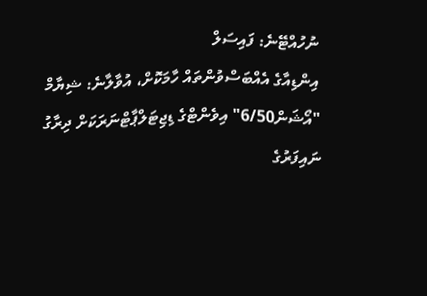ނުހުއްޓޭނެ: ފައިސަލް
އިންޑިއާގެ އެއްބަސްވުންތައް ހާމަކޮށް، އުވާލާނެ: ޝިޔާމް
"އޯޝަން6/50" އިވެންޓްގެ ޑިޖިޓަލްޕާޓްނަރަކަށް ދިރާގު
ނައިފަރުގެ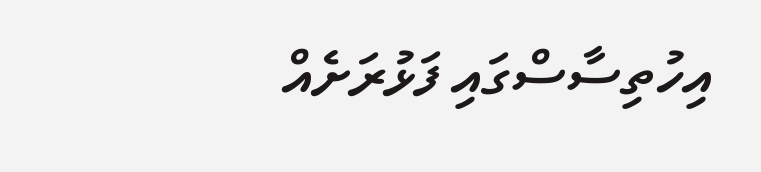އިހުތިސާސްގައި ފަޅުރަށެއް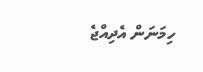ހިމަނަން އެދިއްޖެ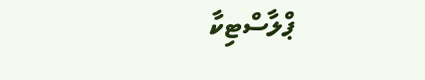ޕްލާސްޓިކާ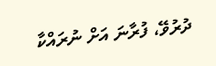ދުރުވޭ، ފުރާނަ އަށް ނުރައްކާ